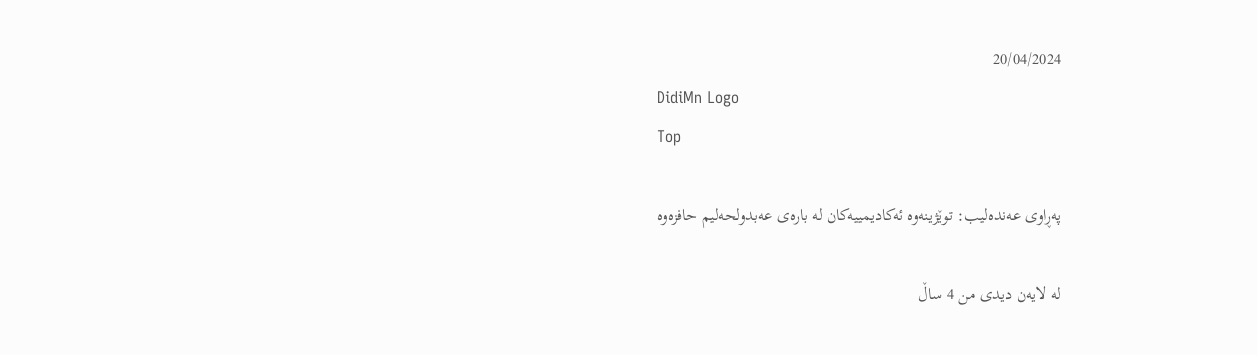20/04/2024
DidiMn Logo
Top

پەڕاوی عەندەلیب: توێژینەوە ئەکادیمییەکان لە بارەی عەبدولحەلیم حافزەوە

لە لایەن دیدی من 4 ساڵ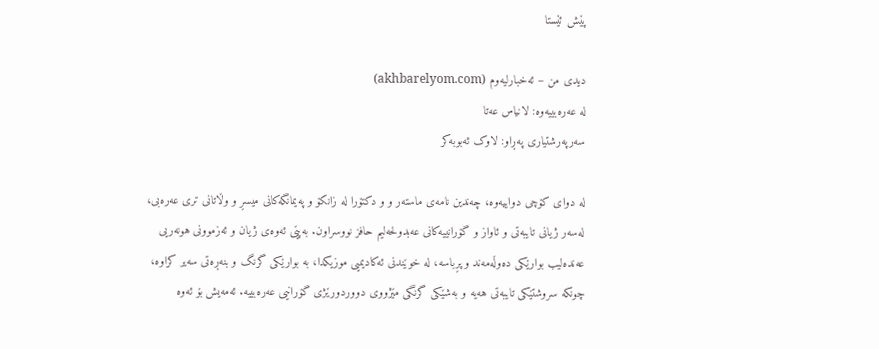پێش ئێستا

دیدی من – ئەخبارلیەوم (akhbarelyom.com)
لە عەرەبییەوە: لانیاس عەتا
سەرپەرشتیاری پەڕاو: لاوک ئەبوبەکر

لە دوای کۆچی دواییەوە، چەندین نامەی ماستەر و و دکتۆرا لە زانکۆ و پەیمانگەکانی میسڕ و وڵاتانی تری عەرەبی، لەسەر ژیانی تایبەتی و ئاواز و گۆرانییەکانی عەبدولحەلیم حافز نووسراون. بەپێی ئەوەی ژیان و ئەزموونی هونەریی عەندەلیب بوارێکی دەوڵەمەند و پڕباسە، لە خوێندنی ئەکادیمیی موزیکدا، بە بوارێکی گرنگ و بنەڕەتی سەیر کراوە، چونکە سروشتێکی تایبەتی هەیە و بەشێکی گرنگی مێژووی دووردورێژی گۆرانیی عەرەبییە. ئەمەیش بۆ ئەوە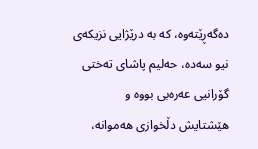دەگەڕێتەوە، کە بە درێژایی نزیکەی نیو سەدە، حەلیم پاشای تەختی گۆرانیی عەرەبی بووە و هێشتایش دڵخوازی هەموانە،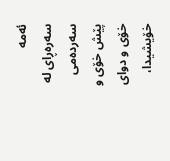ئەمە سەرەڕای لە سەردەمی پێش خۆی و خۆی و دوای خۆیشیدا،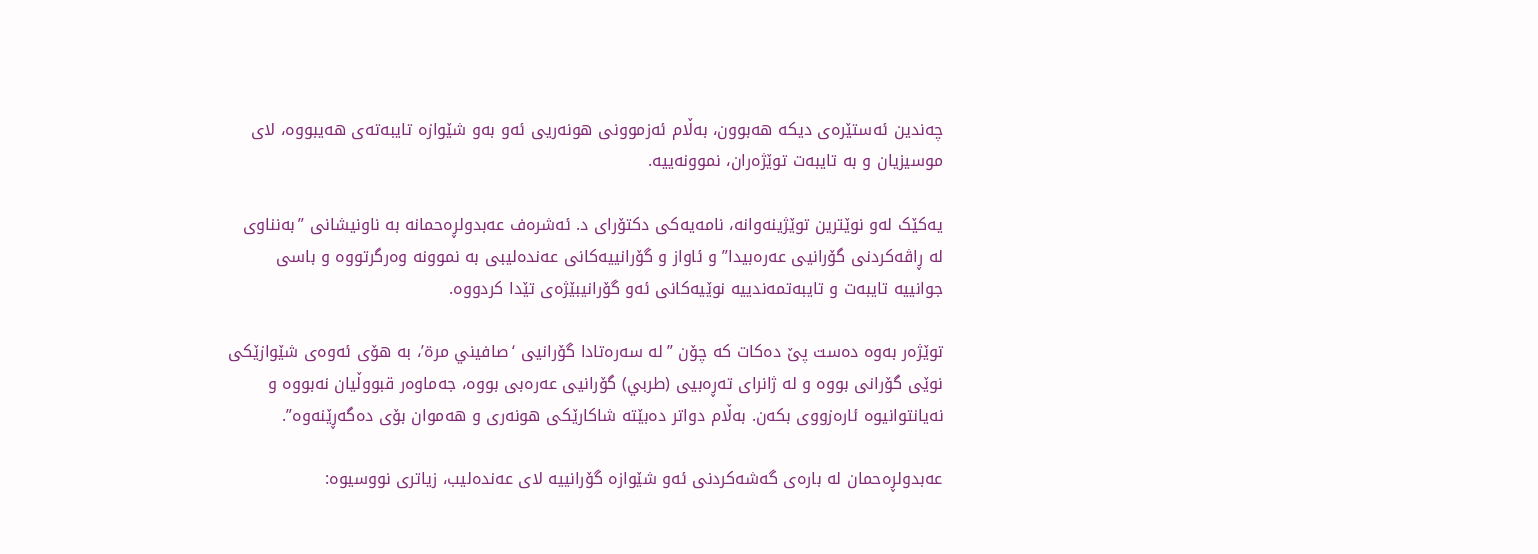چەندین ئەستێرەی دیکە هەبوون، بەڵام ئەزموونی هونەریی ئەو بەو شێوازە تایبەتەی هەیبووە، لای موسیزیان و بە تایبەت توێژەران، نموونەییە.

یەکێک لەو نوێترین توێژینەوانە، نامەیەکی دکتۆرای د. ئەشرەف عەبدولڕەحمانە بە ناونیشانی ”بەنناوی لە ڕاڤەکردنی گۆرانیی عەرەبیدا” و ئاواز و گۆرانییەکانی عەندەلیبی بە نموونە وەرگرتووە و باسی جوانییە تایبەت و تایبەتمەندییە نوێیەکانی ئەو گۆرانیبێژەی تێدا کردووە.

توێژەر بەوە دەست پێ دەکات کە چۆن ”لە سەرەتادا گۆرانیی ‘صافيني مرة’، بە هۆی ئەوەی شێوازێکی نوێی گۆرانی بووە و لە ژانرای تەڕەبیی (طربي) گۆرانیی عەرەبی بووە، جەماوەر قبووڵیان نەبووە و نەیانتوانیوە ئارەزووی بکەن. بەڵام دواتر دەبێتە شاکارێکی هونەری و هەموان بۆی دەگەڕێنەوە”.

عەبدولڕەحمان لە بارەی گەشەکردنی ئەو شێوازە گۆرانییە لای عەندەلیب، زیاتری نووسیوە: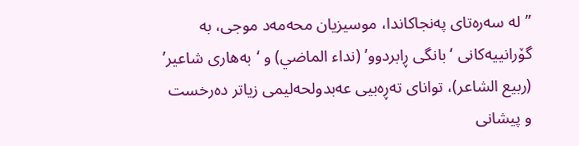”لە سەرەتای پەنجاکاندا، موسیزیان محەمەد موجی، بە گۆرانییەکانی ‘بانگی ڕابردوو’ (نداء الماضي) و ‘بەهاری شاعیر’ (ربیع الشاعر)، توانای تەڕەبیی عەبدولحەلیمی زیاتر دەرخست و پیشانی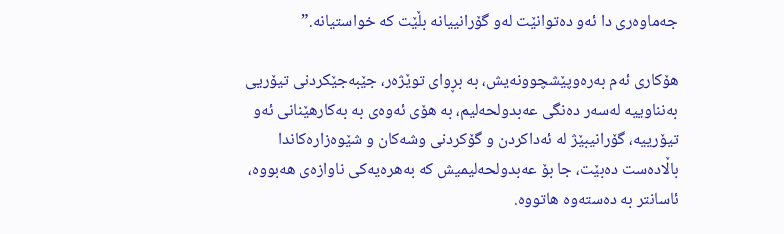جەماوەری دا ئەو دەتوانێت لەو گۆرانییانە بڵێت کە خواستیانە.”

هۆکاری ئەم بەرەوپێشچوونەیش، بە بڕوای توێژەر، جێبەجێکردنی تیۆریی بەنناوییە لەسەر دەنگی عەبدولحەلیم، بە هۆی ئەوەی بە بەکارهێنانی ئەو تیۆرییە، گۆرانیبێژ لە ئەداکردن و گۆکردنی وشەکان و شێوەزارەکاندا باڵادەست دەبێت، جا بۆ عەبدولحەلیمیش کە بەهرەیەکی ناوازەی هەبووە، ئاسانتر بە دەستەوە هاتووە.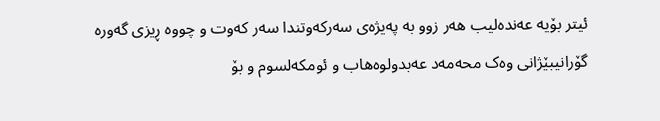ئیتر بۆیە عەندەلیب هەر زوو بە پەیژەی سەرکەوتندا سەر کەوت و چووە ڕیزی گەورە گۆرانیبێژانی وەک محەمەد عەبدولوەهاب و ئومکەلسوم و بۆ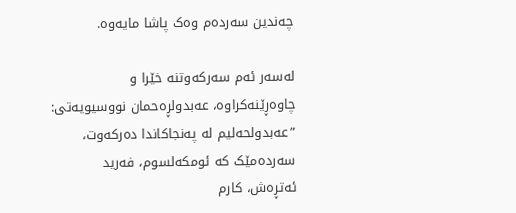چەندین سەردەم وەک پاشا مایەوە.

لەسەر ئەم سەرکەوتنە خێرا و چاوەڕێنەکراوە، عەبدولڕەحمان نووسیویەتی: ”عەبدولحەلیم لە پەنجاکاندا دەرکەوت، سەردەمێک کە ئومکەلسوم، فەرید ئەتڕەش، کارم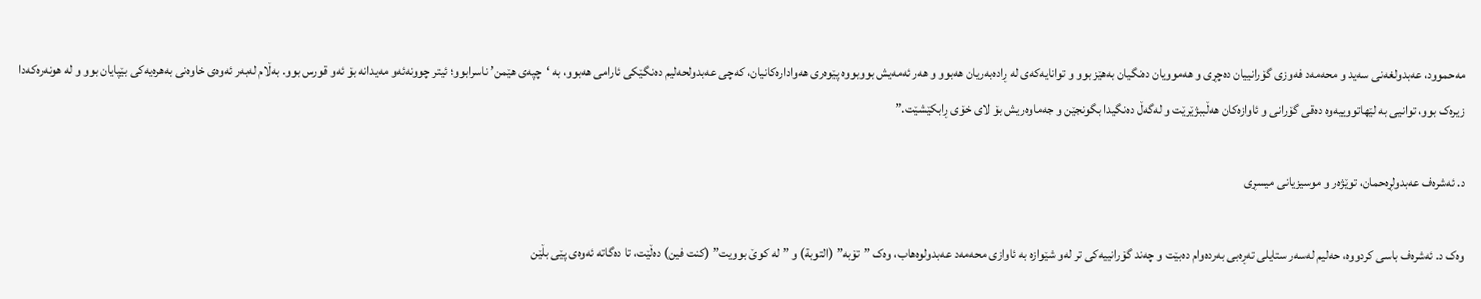مەحموود، عەبدولغەنی سەید و محەمەد فەوزی گۆرانییان دەچڕی و هەموویان دەنگیان بەهێز بوو و توانایەکەی لە ڕادەبەریان هەبوو و هەر ئەمەیش بووبووە پێوەری هەوادارەکانیان، کەچی عەبدولحەلیم دەنگێکی ئارامی هەبوو، بە ‘چپەی هێمن’ ناسرابوو؛ ئیتر چوونەئەو مەیدانە بۆ ئەو قورس بوو. بەڵام لەبەر ئەوەی خاوەنی بەهرەیەکی بێپایان بوو و لە هونەرەکەدا زیرەک بوو، توانیی بە لێهاتووییەوە دەقی گۆرانی و ئاوازەکان هەڵببژێرێت و لەگەڵ دەنگیدا بگونجێن و جەماوەریش بۆ لای خۆی ڕابکێشێت.”

د. ئەشرەف عەبدولڕەحمان، توێژەر و موسیزیانی میسڕی

وەک د. ئەشرەف باسی کردووە، حەلیم لەسەر ستایلی تەڕەبی بەردەوام دەبێت و چەند گۆرانییەکی تر لەو شێوازە بە ئاوازی محەمەد عەبدولوەهاب، وەک ”تۆبە” (التوبة) و ”لە کوێ بوویت” (کنت فین) دەڵێت، تا دەگاتە ئەوەی پێی بڵێن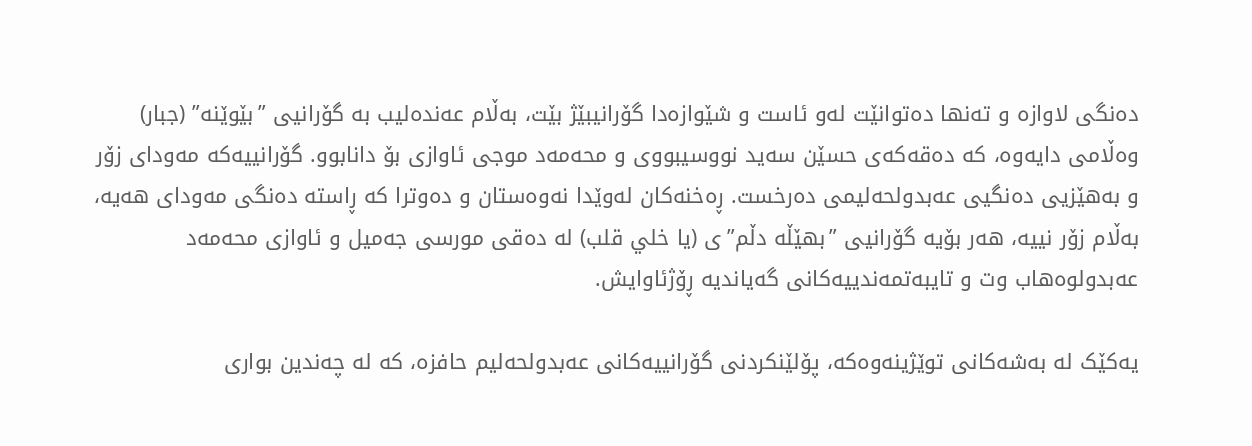دەنگی لاوازە و تەنها دەتوانێت لەو ئاست و شێوازەدا گۆرانیبێژ بێت، بەڵام عەندەلیب بە گۆرانیی ”بێوێنە” (جبار) وەڵامی دایەوە، کە دەقەکەی حسێن سەید نووسیبووی و محەمەد موجی ئاوازی بۆ دانابوو. گۆرانییەکە مەودای زۆر و بەهێزیی دەنگیی عەبدولحەلیمی دەرخست. ڕەخنەکان لەوێدا نەوەستان و دەوترا کە ڕاستە دەنگی مەودای هەیە، بەڵام زۆر نییە، هەر بۆیە گۆرانیی ”بهێڵە دڵم”ی (یا خلي قلب) لە دەقی مورسی جەمیل و ئاوازی محەمەد عەبدولوەهاب وت و تایبەتمەندییەکانی گەیاندیە ڕۆژئاوایش.

یەکێک لە بەشەکانی توێژینەوەکە، پۆلێنکردنی گۆرانییەکانی عەبدولحەلیم حافزە، کە لە چەندین بواری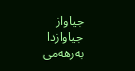جیاواز جیاوازدا بەرهەمی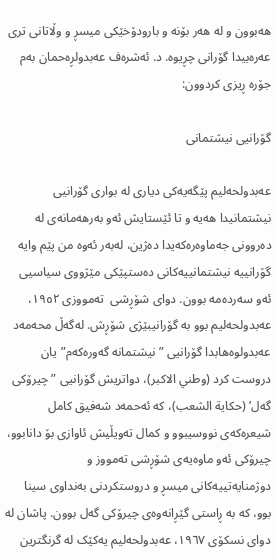هەبوون و لە هەر بۆنە و بارودۆخێکی میسڕ و وڵاتانی تری عەرەبیدا گۆرانی چڕیوە. د. ئەشرەف عەبدولڕەحمان بەم جۆرە ڕیزی کردوون:

گۆرانیی نیشتمانی

عەبدولحەلیم پێگەیەکی دیاری لە بواری گۆرانیی نیشتمانیدا هەیە و تا ئێستایش ئەو بەرهەمانەی لە دەروونی جەماوەرەکەیدا دەژین، لەبەر ئەوە من پێم وایە گۆرانییە نیشتمانییەکانی دەستپێکی مێژووی سیاسیی ئەو سەردەمە بوون. دوای شۆڕشی  تەمووزی ١٩٥٢، عەبدولحەلیم بوو بە گۆرانیبێژی شۆڕش. لەگەڵ محەمەد عەبدولوەهابدا گۆرانیی ”نیشتمانە گەورەکەم”یان دروست کرد (وطني الاکبر)، دواتریش گۆرانیی ”چیرۆکی گەل’ (حکایة الشعب)، کە ئەحمەد شەفیق کامل شیعرەکەی نووسیبوو و کمال تەویڵیش ئاوازی بۆ دانابوو، چیرۆکی ئەو ماوەیەی شۆڕشی تەمووز و دوژمنایەتییەکانی میسڕ و دروستکردنی بەنداوی سینا بوو، کە بە ڕاستی گێڕانەوەی چیرۆکی گەل بوون. پاشان لە دوای نسکۆی ١٩٦٧، عەبدولحەلیم یەکێک لە گرنگترین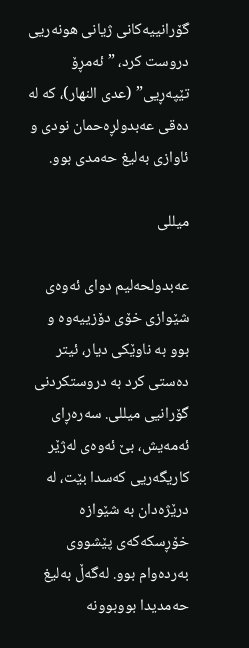گۆرانییەکانی ژیانی هونەریی دروست کرد، ”ئەمڕۆ تێپەڕیی” (عدی النهار)، کە لە دەقی عەبدولڕەحمان نودی و ئاوازی بەلیغ حەمدی بوو.

میللی

عەبدولحەلیم دوای ئەوەی شێوازی خۆی دۆزییەوە و بوو بە ناوێکی دیار، ئیتر دەستی کرد بە دروستکردنی گۆرانیی میللی. سەرەڕای ئەمەیش، بێ ئەوەی لەژێر کاریگەریی کەسدا بێت، لە درێژەدان بە شێوازە خۆڕسکەکەی پێشووی بەردەوام بوو. لەگەڵ بەلیغ حەمدیدا بووبوونە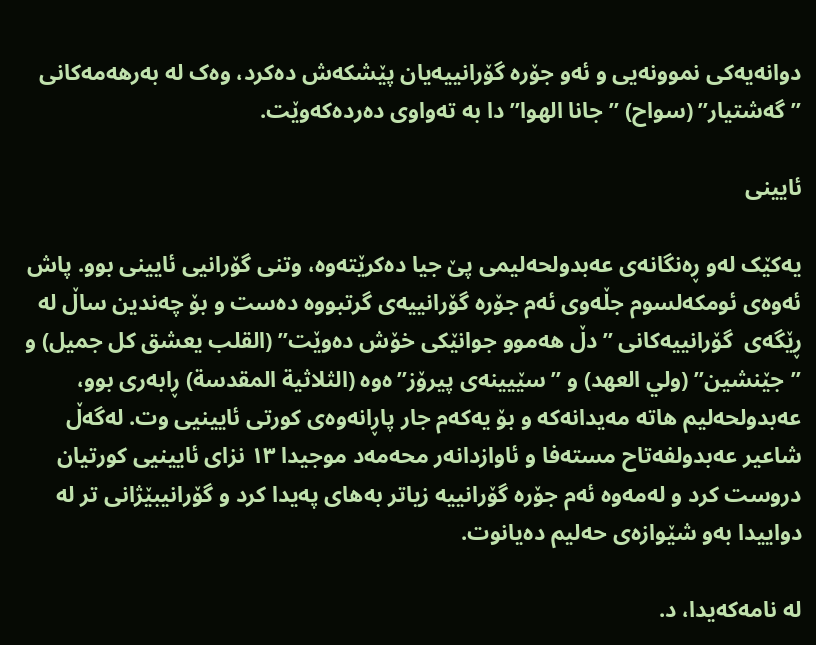دوانەیەکی نموونەیی و ئەو جۆرە گۆرانییەیان پێشکەش دەکرد، وەک لە بەرهەمەکانی ”گەشتیار” (سواح) ”جانا الهوا”دا بە تەواوی دەردەکەوێت.

ئایینی

یەکێک لەو ڕەنگانەی عەبدولحەلیمی پێ جیا دەکرێتەوە، وتنی گۆرانیی ئایینی بوو. پاش ئەوەی ئومکەلسوم جڵەوی ئەم جۆرە گۆرانییەی گرتبووە دەست و بۆ چەندین ساڵ لە ڕێگەی  گۆرانییەکانی ”دڵ هەموو جوانێکی خۆش دەوێت” (القلب یعشق کل جمیل) و ”جێنشین” (ولي العهد) و ”سێیینەی پیرۆز”ەوە (الثلاثیة المقدسة) ڕابەری بوو، عەبدولحەلیم هاتە مەیدانەکە و بۆ یەکەم جار پاڕانەوەی کورتی ئایینیی وت. لەگەڵ شاعیر عەبدولفەتاح مستەفا و ئاوازدانەر محەمەد موجیدا ١٣ نزای ئایینیی کورتیان دروست کرد و لەمەوە ئەم جۆرە گۆرانییە زیاتر بەهای پەیدا کرد و گۆرانیبێژانی تر لە دواییدا بەو شێوازەی حەلیم دەیانوت.

لە نامەکەیدا، د.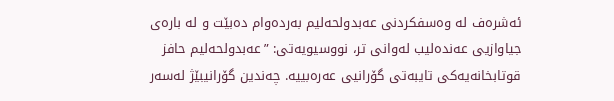ئەشرەف لە وەسفکردنی عەبدولحەلیم بەردەوام دەبێت و لە بارەی جیاوازیی عەندەلیب لەوانی تر، نووسیویەتی: ”عەبدولحەلیم حافز قوتابخانەیەکی تایبەتی گۆرانیی عەرەبییە. چەندین گۆرانیبێژ لەسەر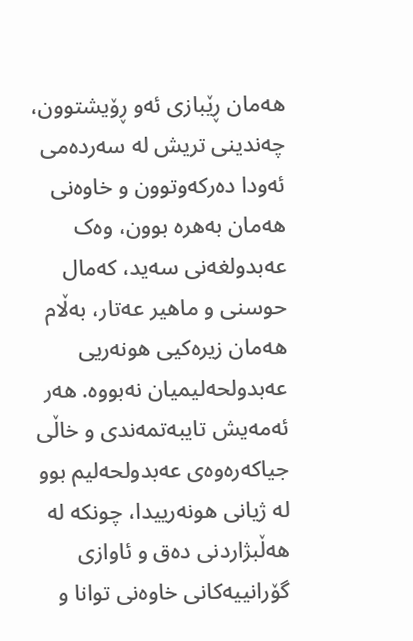هەمان ڕێبازی ئەو ڕۆیشتوون، چەندینی تریش لە سەردەمی ئەودا دەرکەوتوون و خاوەنی هەمان بەهرە بوون، وەک عەبدولغەنی سەید، کەمال حوسنی و ماهیر عەتار، بەڵام هەمان زیرەکیی هونەریی عەبدولحەلیمیان نەبووە. هەر ئەمەیش تایبەتمەندی و خاڵی جیاکەرەوەی عەبدولحەلیم بوو لە ژیانی هونەرییدا، چونکە لە هەڵبژاردنی دەق و ئاوازی گۆرانییەکانی خاوەنی توانا و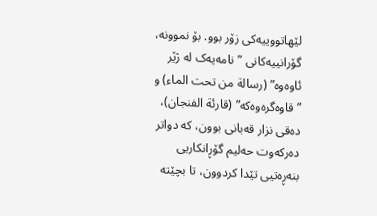لێهاتووییەکی زۆر بوو. بۆ نموونە، گۆرانییەکانی ”نامەیەک لە ژێر ئاوەوە” (رسالة من تحت الماء) و ”قاوەگرەوەکە” (قارئة الفنجان)، دەقی نزار قەبانی بوون، کە دواتر دەرکەوت حەلیم گۆڕانکاریی بنەڕەتیی تێدا کردوون، تا بچێتە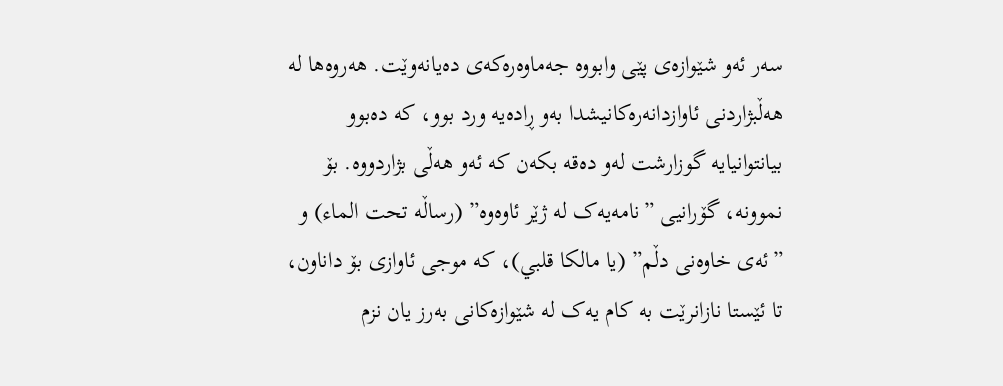سەر ئەو شێوازەی پێی وابووە جەماوەرەکەی دەیانەوێت. هەروەها لە هەڵبژاردنی ئاوازدانەرەکانیشدا بەو ڕادەیە ورد بوو، کە دەبوو بیانتوانیایە گوزارشت لەو دەقە بکەن کە ئەو هەڵی بژاردووە. بۆ نموونە، گۆرانیی ”نامەیەک لە ژێر ئاوەوە” (رساڵە تحت الماء) و ”ئەی خاوەنی دڵم” (یا مالکا قلبي)، کە موجی ئاوازی بۆ داناون، تا ئێستا نازانرێت بە کام یەک لە شێوازەکانی بەرز یان نزم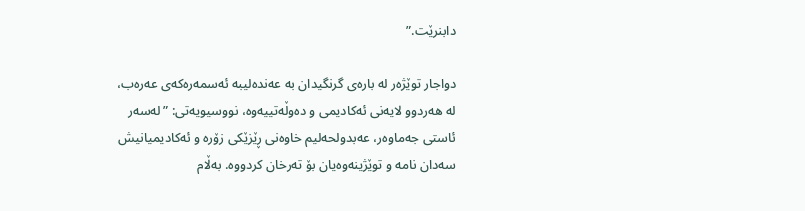دابنرێت.”

دواجار توێژەر لە بارەی گرنگیدان بە عەندەلیبە ئەسمەرەکەی عەرەب، لە هەردوو لایەنی ئەکادیمی و دەوڵەتییەوە، نووسیویەتی: ”لەسەر ئاستی جەماوەر، عەبدولحەلیم خاوەنی ڕێزێکی زۆرە و ئەکادیمیانیش سەدان نامە و توێژینەوەیان بۆ تەرخان کردووە. بەڵام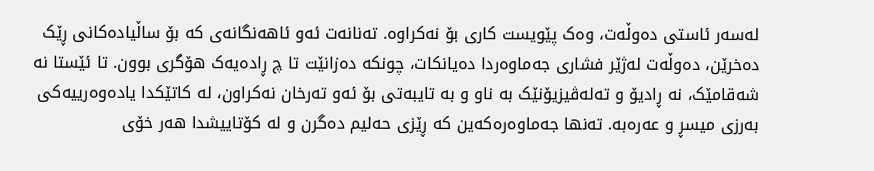لەسەر ئاستی دەوڵەت، وەک پێویست کاری بۆ نەکراوە. تەنانەت ئەو ئاهەنگانەی کە بۆ ساڵیادەکانی ڕێک دەخرێن، دەوڵەت لەژێر فشاری جەماوەردا دەیانکات، چونکە دەزانێت تا چ ڕادەیەک هۆگری بوون. تا ئێستا نە شەقامێک، نە ڕادیۆ و تەلەڤیزیۆنێک بە ناو و بە تایبەتی بۆ ئەو تەرخان نەکراون، لە کاتێکدا یادەوەرییەکی بەرزی میسڕ و عەرەبە. تەنها جەماوەرەکەین کە ڕێزی حەلیم دەگرن و لە کۆتاییشدا هەر خۆی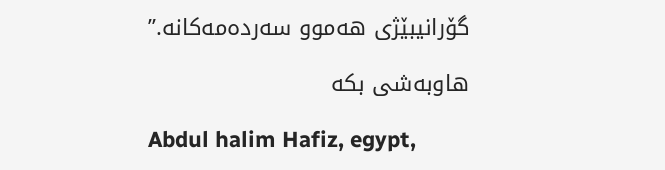گۆرانیبێژی هەموو سەردەمەکانە.”

هاوبەشی بکە

Abdul halim Hafiz, egypt,